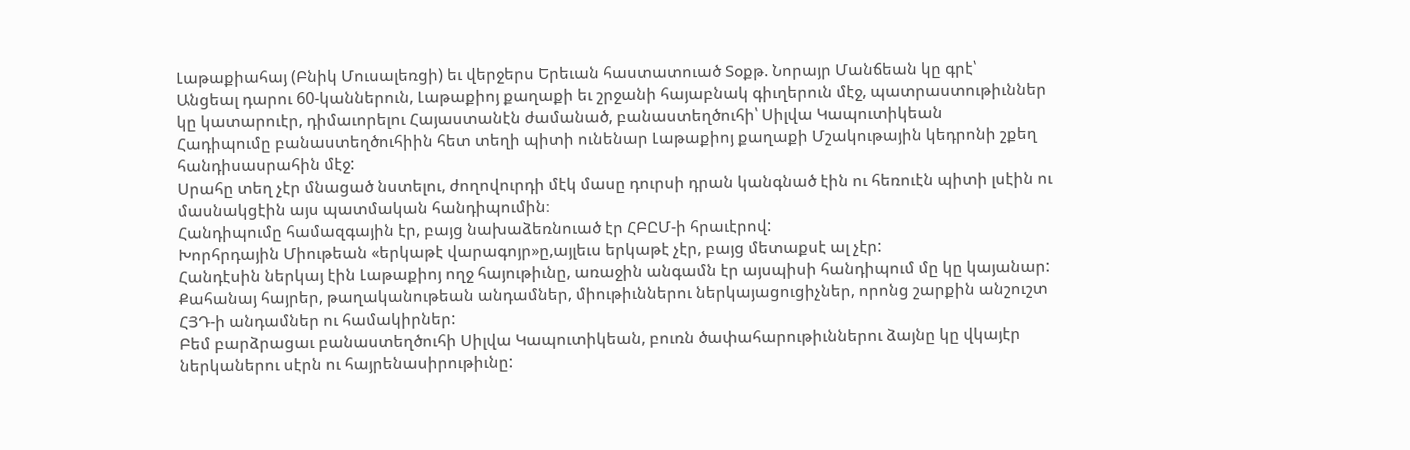Լաթաքիահայ (Բնիկ Մուսալեռցի) եւ վերջերս Երեւան հաստատուած Տօքթ. Նորայր Մանճեան կը գրէ՝
Անցեալ դարու 60-կաններուն, Լաթաքիոյ քաղաքի եւ շրջանի հայաբնակ գիւղերուն մէջ, պատրաստութիւններ կը կատարուէր, դիմաւորելու Հայաստանէն ժամանած, բանաստեղծուհի՝ Սիլվա Կապուտիկեան
Հադիպումը բանաստեղծուհիին հետ տեղի պիտի ունենար Լաթաքիոյ քաղաքի Մշակութային կեդրոնի շքեղ հանդիսասրահին մէջ:
Սրահը տեղ չէր մնացած նստելու, ժողովուրդի մէկ մասը դուրսի դրան կանգնած էին ու հեռուէն պիտի լսէին ու մասնակցէին այս պատմական հանդիպումին։
Հանդիպումը համազգային էր, բայց նախաձեռնուած էր ՀԲԸՄ-ի հրաւէրով:
Խորհրդային Միութեան «երկաթէ վարագոյր»ը,այլեւս երկաթէ չէր, բայց մետաքսէ ալ չէր:
Հանդէսին ներկայ էին Լաթաքիոյ ողջ հայութիւնը, առաջին անգամն էր այսպիսի հանդիպում մը կը կայանար: Քահանայ հայրեր, թաղականութեան անդամներ, միութիւններու ներկայացուցիչներ, որոնց շարքին անշուշտ ՀՅԴ-ի անդամներ ու համակիրներ:
Բեմ բարձրացաւ բանաստեղծուհի Սիլվա Կապուտիկեան, բուռն ծափահարութիւններու ձայնը կը վկայէր ներկաներու սէրն ու հայրենասիրութիւնը: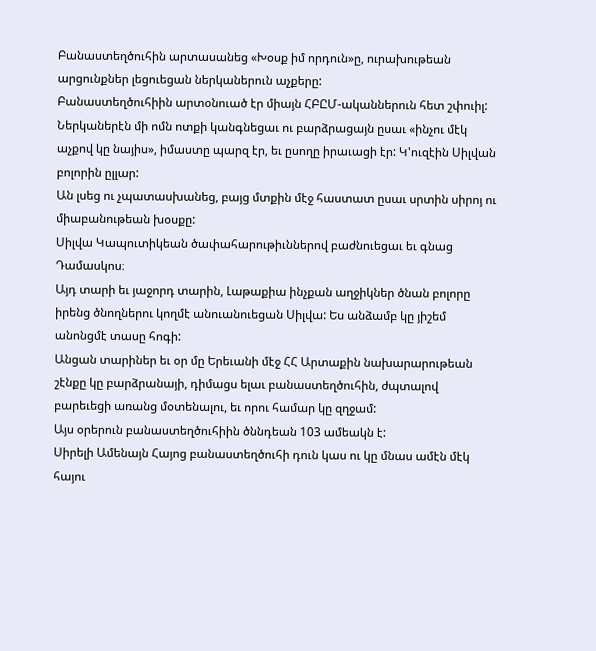Բանաստեղծուհին արտասանեց «Խօսք իմ որդուն»ը, ուրախութեան արցունքներ լեցուեցան ներկաներուն աչքերը:
Բանաստեղծուհիին արտօնուած էր միայն ՀԲԸՄ-ականներուն հետ շփուիլ:
Ներկաներէն մի ոմն ոտքի կանգնեցաւ ու բարձրացայն ըսաւ «ինչու մէկ աչքով կը նայիս», իմաստը պարզ էր, եւ ըսողը իրաւացի էր: Կ'ուզէին Սիլվան բոլորին ըլլար:
Ան լսեց ու չպատասխանեց, բայց մտքին մէջ հաստատ ըսաւ սրտին սիրոյ ու միաբանութեան խօսքը:
Սիլվա Կապուտիկեան ծափահարութիւններով բաժնուեցաւ եւ գնաց Դամասկոս։
Այդ տարի եւ յաջորդ տարին, Լաթաքիա ինչքան աղջիկներ ծնան բոլորը իրենց ծնողներու կողմէ անուանուեցան Սիլվա: Ես անձամբ կը յիշեմ անոնցմէ տասը հոգի:
Անցան տարիներ եւ օր մը Երեւանի մէջ ՀՀ Արտաքին նախարարութեան շէնքը կը բարձրանայի, դիմացս ելաւ բանաստեղծուհին, ժպտալով բարեւեցի առանց մօտենալու, եւ որու համար կը զղջամ:
Այս օրերուն բանաստեղծուհիին ծննդեան 103 ամեակն է:
Սիրելի Ամենայն Հայոց բանաստեղծուհի դուն կաս ու կը մնաս ամէն մէկ հայու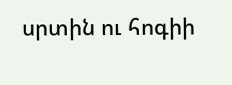սրտին ու հոգիի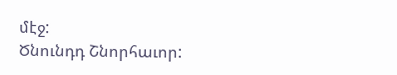մէջ:
Ծնունդդ Շնորհաւոր: